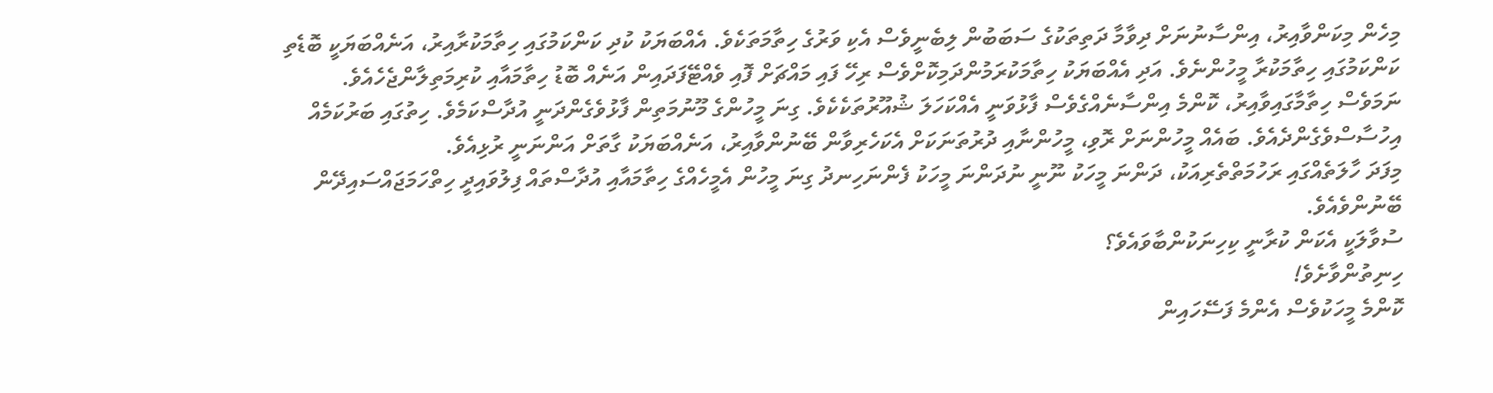މިހެން މިކަންވާއިރު، އިންސާނުނަށް ދިވާމާ ދަތިތަކުގެ ސަބަބުން ލިބެނީވެސް އެކި ވަރުގެ ހިތާމަތަކެވެ. އެއްބަޔަކު ކުދި ކަންކަމުގައި ހިތާމަކުރާއިރު، އަނެއްބަޔަކީ ބޮޑެތި ކަންކަމުގައި ހިތާމަކުރާ މީހުންނެވެ. އަދި އެއްބަޔަކު ހިތާމަކުރަމުންދަމިކޮށްވެސް ރިހޭ ފައި މައްޗަށް ފޮއި ވެއްޓޭފަދައިން އަނެއް ބޮޑު ހިތާމައާއި ކުރިމަތިލާންޖެހެއެވެ.
ނަމަވެސް ހިތާމާގައިވާއިރު، ކޮންމެ އިންސާނެއްގެވެސް ފާޅުވަނީ އެއްކަހަލަ ޝުއޫރުތަކެކެވެ. ގިނަ މީހުންގެ މޫނުމަތިން ފާޅުވެގެންދަނީ އުދާސްކަމެވެ. ހިތުގައި ބަރުކަމެއް އިހުސާސްވެގެންދެއެވެ. ބައެއް މީހުންނަށް ރޮވި، މީހުންނާއި ދުރުތަނަކަށް އެކަހެރިވާން ބޭނުންވާއިރު، އަނެއްބަޔަކު ގާތަށް އަންނަނީ ރުޅިއެވެ.
މިފަދަ ހާލަތެއްގައި ރަހުމަތްތެރިއަކު، ދަންނަ މީހަކު ނޫނީ ނުދަންނަ މީހަކު ފެންނަހިނދު ގިނަ މީހުން އެމީހެއްގެ ހިތާމައާއި އުދާސްތައް ފިލުވައިދީ ހިތްހަމަޖައްސައިދޭން ބޭނުންވެއެވެ.
ސުވާލަކީ އެކަން ކުރާނީ ކިހިނަކުންބާވައެވެ؟
ހިނިތުންވާށެވެ!
ކޮންމެ މީހަކުވެސް އެންމެ ފަސޭހައިން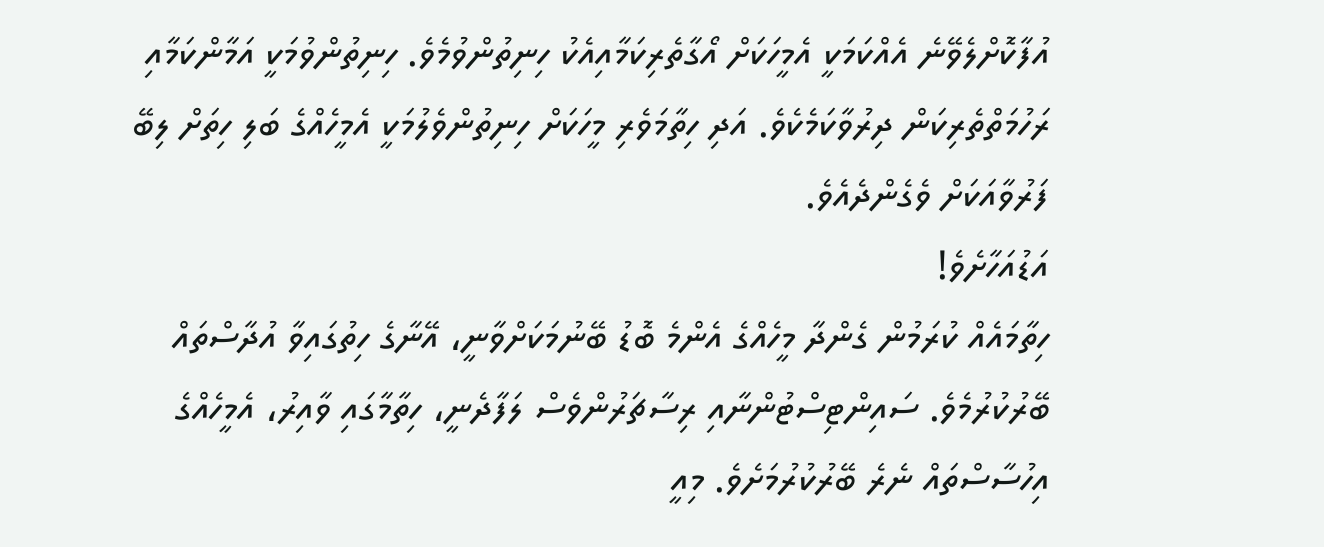އުފާކޮށްލެވޭނެ އެއްކަމަކީ އެމީހަކަށް އޯގާތެރިކަމާއިއެކު ހިނިތުންވުމެވެ. ހިނިތުންވުމަކީ އަމާންކަމާއި ރަހުމަތްތެރިކަން ދިރުވާކަމެކެވެ. އަދި ހިތާމަވެރި މީހަކަށް ހިނިތުންވެލުމަކީ އެމީހެއްގެ ބަލި ހިތަށް ލިބޭ ފަރުވާއަކަށް ވެގެންދެއެވެ.
އަޑުއަހާށެވެ!
ހިތާމައެއް ކުރަމުން ގެންދާ މީހެއްގެ އެންމެ ބޮޑު ބޭނުމަކަށްވާނީ، އޭނާގެ ހިތުގައިވާ އުދާސްތައް ބޭރުކުރުމެވެ. ސައިންޓިސްޓުންނާއި ރިސާޗަރުންވެސް ލަފާދެނީ، ހިތާމާގައި ވާއިރު، އެމީހެއްގެ އިހުސާސްތައް ނެރެ ބޭރުކުރުމަށެވެ. މިއީ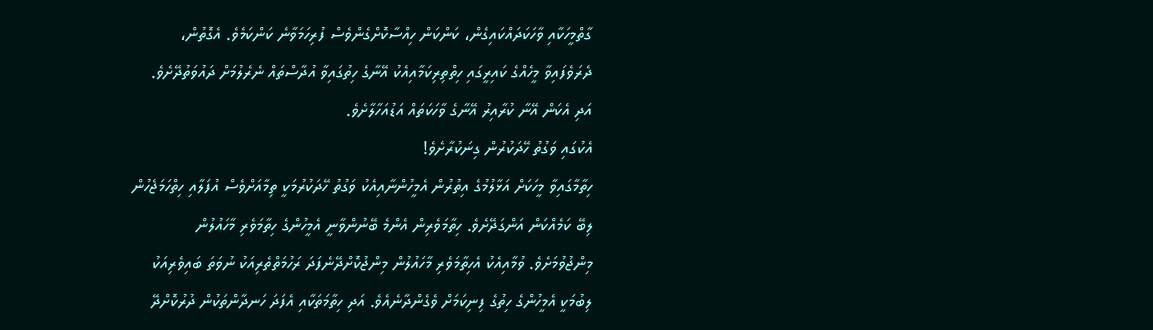ގާތްމީހަކާއި ވާހަކަދައްކައިގެން، ކަންކަން ހިއްސާކޮށްގެންވެސް ފުރިހަމަވާނެ ކަންކަމެވެ. އެގޮތުން، ދެރަވެފައިވާ މީހެއްގެ ކައިރީގައި ހިތްތިރިކަމާއިއެކު އޭނާގެ ހިތުގައިވާ އުދާސްތައް ނެރެލުމަށް ދައުވަތުދޭށެވެ. އަދި އެކަން އޭނާ ކުރާއިރު އޭނާގެ ވާހަކަތައް އަޑުއަހާލާށެވެ.
އެކުގައި ވަގުތު ހޭދަކުރުން ގިނަކުރާށެވެ!
ހިތާމާގައިވާ މީހަކަށް އަޅާލުމުގެ އިތުރުން އެމީހުންނާއިއެކު ވަގުތު ހޭދަކުރުމަކީ ތިމާއަށްވެސް އުފަލާއި ހިތްހަމަޖެހުން ލިބޭ ކަމެއްކަން އަންގަދޭށެވެ. ހިތާމަވެރިން އެންމެ ބޭނުންވާނީ އެމީހުންގެ ހިތާމަވެރި މާހައުލުން މިންޖުވުމަށެވެ. ވުމާއިއެކު އެހިތާމަވެރި މާހައުލުން މިންޖުކޮށްދޭނެފަދަ ރަހުމަތްތެރިއަކު ނުވަތަ ބައިވެރިއަކު ލިބުމަކީ އެމީހުންގެ ހިތުގެ ފިނިކަމަށް ވެގެންދާނެއެވެ. އަދި ހިތާމަތަކާއި އެފަދަ ހަނދާންތަކުން ދުރުކޮށްދޭ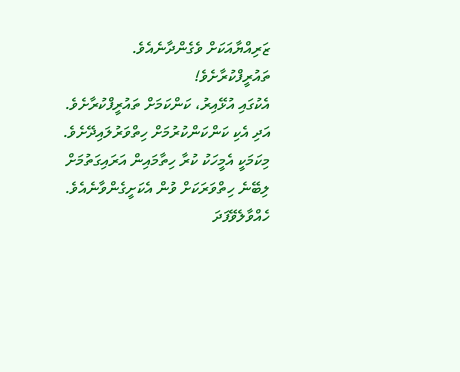ޒަރިއްޔާއަކަށް ވެގެންދާނެއެވެ.
ތައުރީފްކުރާށެވެ!
އެކުގައި އުޅޭއިރު، ކަންކަމަށް ތައުރީފްކުރާށެވެ. އަދި އެކި ކަންކަންކުރުމަށް ހިތްވަރުލައިދޭށެވެ. މިކަމަކީ އެމީހަކު ކުރާ ހިތާމައިން އަރައިގަތުމަށް ލިބޭނެ ހިތްވަރަކަށް ވުން އެކަށީގެންވާނެއެވެ.
ހެއްވާލެވޭފަދަ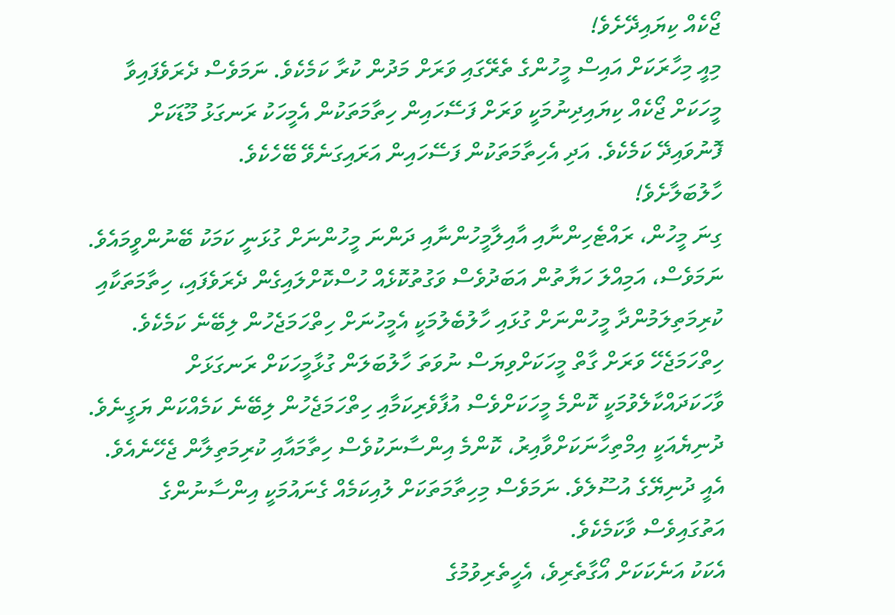ޖޯކެއް ކިޔައިދޭށެވެ!
މިއީ މިހާރަކަށް އައިސް މީހުންގެ ތެރޭގައި ވަރަށް މަދުން ކުރާ ކަމެކެވެ. ނަމަވެސް ދެރަވެފައިވާ މީހަކަށް ޖޯކެއް ކިޔައިދިނުމަކީ ވަރަށް ފަސޭހައިން ހިތާމަތަކުން އެމީހަކު ރަނގަޅު މޫޑަކަށް ފޮނުވައިދޭ ކަމެކެވެ. އަދި އެހިތާމަތަކުން ފަސޭހައިން އަރައިގަނެވޭ ބޭހެކެވެ.
ހާލުބަލާށެވެ!
ގިނަ މީހުން، ރައްޓެހިންނާއި އާއިލާމީހުންނާއި ދަންނަ މީހުންނަށް ގުޅަނީ ކަމަކު ބޭނުންވީމައެވެ. ނަމަވެސް، އަމިއްލަ ހަޔާތުން އަބަދުވެސް ވަގުތުކޮޅެއް ހުސްކޮށްލައިގެން ދެރަވެފައި، ހިތާމަތަކާއި ކުރިމަތިލަމުންދާ މީހުންނަށް ގުޅައި ހާލުބެލުމަކީ އެމީހުނަށް ހިތްހަމަޖެހުން ލިބޭނެ ކަމެކެވެ. ހިތްހަމަޖެހޭ ވަރަށް ގާތް މީހަކަށްވިޔަސް ނުވަތަ ހާލުބަލަން ގުޅާމީހަކަށް ރަނގަޅަށް ވާހަކަދައްކާލެވުމަކީ ކޮންމެ މީހަކަށްވެސް އުފާވެރިކަމާއި ހިތްހަމަޖެހުން ލިބޭނެ ކަމެއްކަން ޔަގީނެވެ.
ދުނިޔެއަކީ އިމްތިހާނަކަށްވާއިރު، ކޮންމެ އިންސާނަކުވެސް ހިތާމައާއި ކުރިމަތިލާން ޖެހޭނެއެވެ. އެއީ ދުނިޔޭގެ އުސޫލެވެ. ނަމަވެސް މިހިތާމަތަކަށް ލުއިކަމެއް ގެނައުމަކީ އިންސާނުންގެ އަތުގައިވެސް ވާކަމެކެވެ.
އެކަކު އަނެކަކަށް އޯގާތެރިވެ، އެހީތެރިވުމުގެ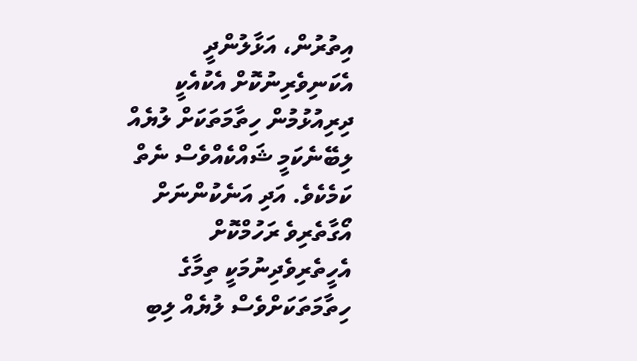އިތުރުން، އަޅާލުންދީ އެކަނިވެރިނުކޮށް އެކުއެކީ ދިރިއުޅުމުން ހިތާމަތަކަށް ލުޔެއް ލިބޭނެކަމީ ޝައްކެއްވެސް ނެތް ކަމެކެވެ. އަދި އަނެކުންނަށް އޯގާތެރިވެ ރަހުމްކޮށް އެހީތެރިވެދިނުމަކީ ތިމާގެ ހިތާމަތަކަށްވެސް ލުޔެއް ލިބި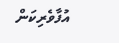އުފާވެރިކަން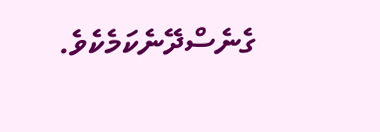ގެނެސްދޭނެކަމެކެވެ.